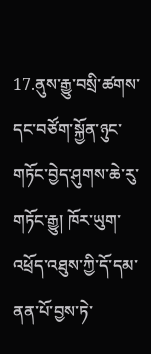17.ནུས་རྒྱུ་བསྲི་ཚགས་དང་བཙོག་སྐྱོན་ཉུང་གཏོང་བྱེད་ཤུགས་ཆེ་རུ་གཏོང་རྒྱུ། ཁོར་ཡུག་འཕྲོད་འཐུས་ཀྱི་དོ་དམ་ནན་པོ་བྱས་ཏེ་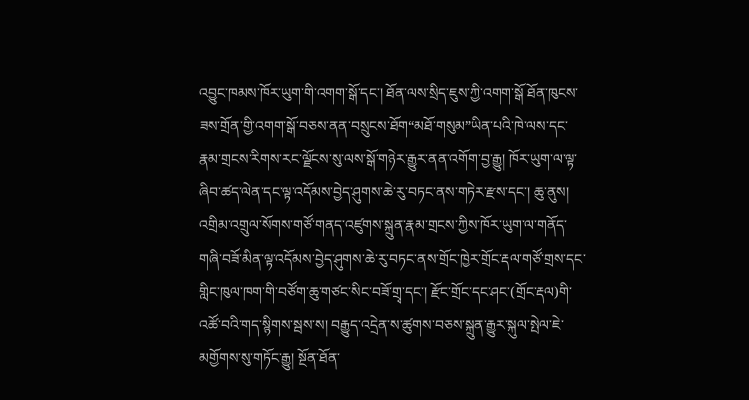འབྱུང་ཁམས་ཁོར་ཡུག་གི་འགག་སྒོ་དང་། ཐོན་ལས་སྲིད་ཇུས་ཀྱི་འགག་སྒོ ཐོན་ཁུངས་ཟས་གྲོན་གྱི་འགག་སྒོ་བཅས་ནན་བསྲུངས་ཐོག“མཐོ་གསུམ”ཡིན་པའི་ཁེ་ལས་དང་རྣམ་གྲངས་རིགས་རང་ལྗོངས་སུ་ལས་སྒོ་གཉེར་རྒྱུར་ནན་འགོག་བྱ་རྒྱུ། ཁོར་ཡུག་ལ་ལྟ་ཞིབ་ཚད་ལེན་དང་ལྟ་འདོམས་བྱེད་ཤུགས་ཆེ་རུ་བཏང་ནས་གཏེར་རྫས་དང་། ཆུ་ནུས། འགྲིམ་འགྲུལ་སོགས་གཙོ་གནད་འཛུགས་སྐྲུན་རྣམ་གྲངས་ཀྱིས་ཁོར་ཡུག་ལ་གནོད་གཞི་བཟོ་མིན་ལྟ་འདོམས་བྱེད་ཤུགས་ཆེ་རུ་བཏང་ནས་གྲོང་ཁྱེར་གྲོང་རྡལ་གཙོ་གྲས་དང་གླིང་ཁུལ་ཁག་གི་བཙོག་ཆུ་གཙང་སིང་བཟོ་གྲྭ་དང་། རྫོང་གྲོང་དང་ཤང་(གྲོང་རྡལ)གི་འཚོ་བའི་གད་སྙིགས་སྦས་ས། བརྒྱུད་འདྲེན་ས་ཚུགས་བཅས་སྐྲུན་རྒྱུར་སྐུལ་སྤེལ་ཇེ་མགྱོགས་སུ་གཏོང་རྒྱུ། སྔོན་ཐོན་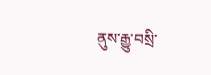ནུས་རྒྱུ་བསྲི་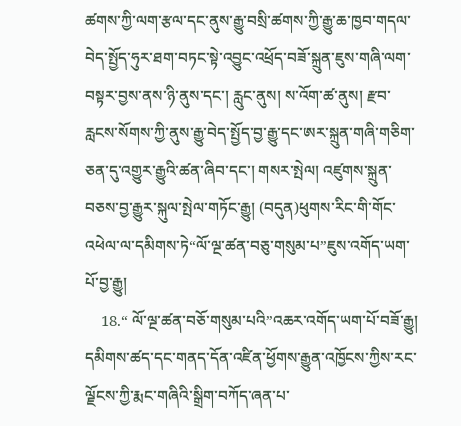ཚགས་ཀྱི་ལག་རྩལ་དང་ནུས་རྒྱུ་བསྲི་ཚགས་ཀྱི་རྒྱུ་ཆ་ཁྱབ་གདལ་བེད་སྤྱོད་ཧུར་ཐག་བཏང་སྟེ་འབྱུང་འཕྲོད་བཟོ་སྐྲུན་ཇུས་གཞི་ལག་བསྟར་བྱས་ནས་ཉི་ནུས་དང་། རླུང་ནུས། ས་འོག་ཚ་ནུས། རྫབ་རླངས་སོགས་ཀྱི་ནུས་རྒྱུ་བེད་སྤྱོད་བྱ་རྒྱུ་དང་ཨར་སྐྲུན་གཞི་གཅིག་ཅན་དུ་འགྱུར་རྒྱུའི་ཚན་ཞིབ་དང་། གསར་སྤེལ། འཛུགས་སྐྲུན་བཅས་བྱ་རྒྱུར་སྐུལ་སྤེལ་གཏོང་རྒྱུ། (བདུན)ཕུགས་རིང་གི་གོང་འཕེལ་ལ་དམིགས་ཏེ“ལོ་ལྔ་ཚན་བཅུ་གསུམ་པ”ཇུས་འགོད་ཡག་པོ་བྱ་རྒྱུ།
    18.“ ལོ་ལྔ་ཚན་བཅོ་གསུམ་པའི”འཆར་འགོད་ཡག་པོ་བཟོ་རྒྱུ། དམིགས་ཚད་དང་གནད་དོན་འཛིན་ཕྱོགས་རྒྱུན་འཁྱོངས་ཀྱིས་རང་ལྗོངས་ཀྱི་རྨང་གཞིའི་སྒྲིག་བཀོད་ཞན་པ་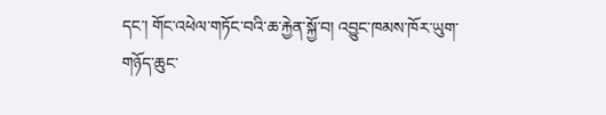དང་། གོང་འཕེལ་གཏོང་བའི་ཆ་རྐྱེན་སྐྱོ་བ། འབྱུང་ཁམས་ཁོར་ཡུག་གཉོད་ཆུང་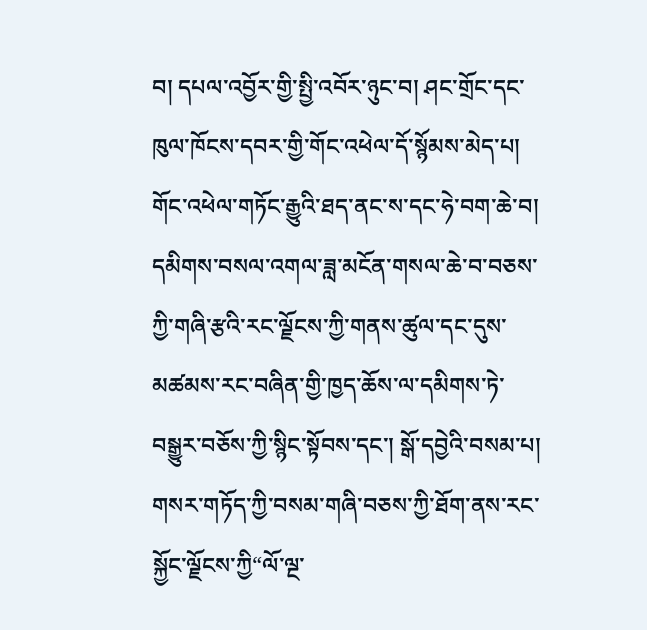བ། དཔལ་འབྱོར་གྱི་སྤྱི་འབོར་ཉུང་བ། ཤང་གྲོང་དང་ཁུལ་ཁོངས་དབར་གྱི་གོང་འཕེལ་དོ་སྙོམས་མེད་པ། གོང་འཕེལ་གཏོང་རྒྱུའི་ཐད་ནང་ས་དང་ཧེ་བག་ཆེ་བ། དམིགས་བསལ་འགལ་ཟླ་མངོན་གསལ་ཆེ་བ་བཅས་ཀྱི་གཞི་རྩའི་རང་ལྗོངས་ཀྱི་གནས་ཚུལ་དང་དུས་མཚམས་རང་བཞིན་གྱི་ཁྱད་ཆོས་ལ་དམིགས་ཏེ་བསྒྱུར་བཅོས་ཀྱི་སྙིང་སྟོབས་དང་། སྒོ་དབྱེའི་བསམ་པ། གསར་གཏོད་ཀྱི་བསམ་གཞི་བཅས་ཀྱི་ཐོག་ནས་རང་སྐྱོང་ལྗོངས་ཀྱི“ལོ་ལྔ་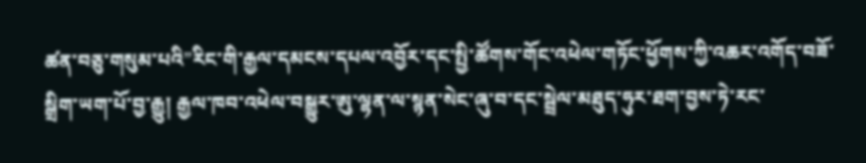ཚན་བཅུ་གསུམ་པའི”རིང་གི་རྒྱལ་དམངས་དཔལ་འབྱོར་དང་སྤྱི་ཚོགས་གོང་འཕེལ་གཏོང་ཕྱོགས་ཀྱི་འཆར་འགོད་བཟོ་སྒྲིག་ཡག་པོ་བྱ་རྒྱུ། རྒྱལ་ཁབ་འཕེལ་བསྒྱུར་ཨུ་ལྷན་ལ་སྙན་སེང་ཞུ་བ་དང་སྦྲེལ་མཐུད་ཧུར་ཐག་བྱས་ཏེ་རང་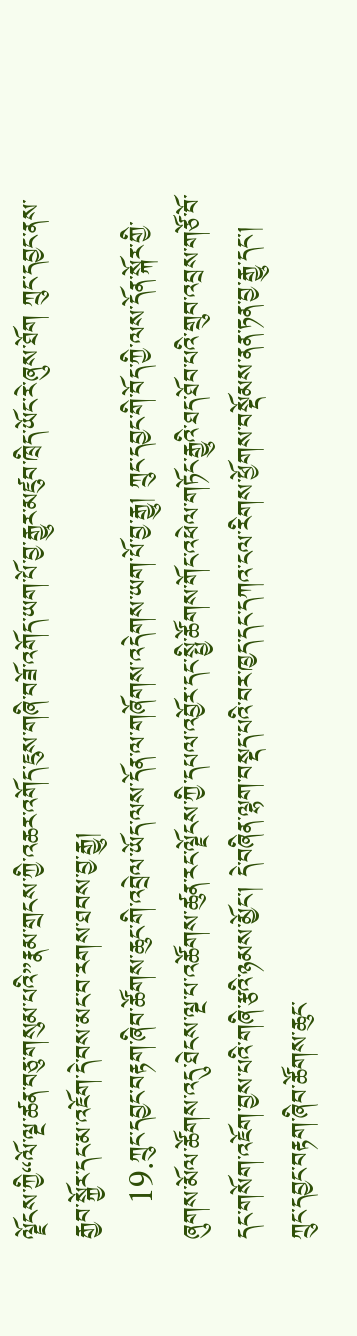ལྗོངས་ཀྱི“ལོ་ལྔ་ཚན་བཅུ་གསུམ་པའི”རྣམ་གྲངས་ཀྱི་འཆར་འགོད་ཇུས་གཞི་བཟོ་འགོད་ཡག་པོ་བྱ་རྒྱུར་མཛུབ་ཁྲིད་ཡོང་རེ་ཞུས་ཐོག ཀྲུང་དབྱང་ནས་རྒྱབ་སྐྱོར་དང་མ་འཇོག་དེ་བས་མང་བ་རགས་ཐབས་བྱ་རྒྱུ།
    19.ཀྲུང་དབྱང་བརྟག་ཞིབ་ཚོགས་ཆུང་གི་འབྲེལ་ཡོད་ལས་དོན་ལ་གཞོགས་འདེགས་ཡག་པོ་བྱ་རྒྱུ། ཀྲུང་དབྱང་གི་བོད་ཀྱི་ལས་དོན་སྐོར་གྱི་ཞུགས་མོལ་ཚོགས་འདུ་ཐེངས་ལྔ་པ་འཚོགས་ཚུན་རང་ལྗོངས་ཀྱི་དཔལ་འབྱོར་དང་སྤྱི་ཚོགས་གོང་འཕེལ་གཏོང་རྒྱུའི་ཐད་ཐོབ་པའི་གྲུབ་འབྲས་གཙོ་བོ་དང་གསོག་འཇོག་བྱས་པའི་གཞི་རྩའི་ཉམས་མྱོང་། དེ་བཞིན་ལྷག་བསྡད་པའི་བར་ཁྱད་དང་དཀའ་ངལ་རིགས་ཕྱོགས་བསྡོམས་ནན་ཏན་བྱ་རྒྱུ་དང་། ཀྲུང་དབྱང་བརྟག་ཞིབ་ཚོགས་ཆུང་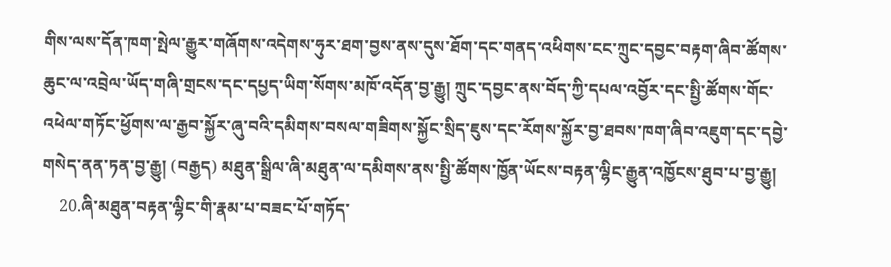གིས་ལས་དོན་ཁག་སྤེལ་རྒྱུར་གཞོགས་འདེགས་ཧུར་ཐག་བྱས་ནས་དུས་ཐོག་དང་གནད་འཕིགས་ངང་ཀྲུང་དབྱང་བརྟག་ཞིབ་ཚོགས་ཆུང་ལ་འབྲེལ་ཡོད་གཞི་གྲངས་དང་དཔྱད་ཡིག་སོགས་མཁོ་འདོན་བྱ་རྒྱུ། ཀྲུང་དབྱང་ནས་བོད་ཀྱི་དཔལ་འབྱོར་དང་སྤྱི་ཚོགས་གོང་འཕེལ་གཏོང་ཕྱོགས་ལ་རྒྱབ་སྐྱོར་ཞུ་བའི་དམིགས་བསལ་གཟིགས་སྐྱོང་སྲིད་ཇུས་དང་རོགས་སྐྱོར་བྱ་ཐབས་ཁག་ཞིབ་འཇུག་དང་དབྱེ་གསེད་ནན་ཏན་བྱ་རྒྱུ། (བརྒྱད) མཐུན་སྒྲིལ་ཞི་མཐུན་ལ་དམིགས་ནས་སྤྱི་ཚོགས་ཁྱོན་ཡོངས་བརྟན་ལྷིང་རྒྱུན་འཁྱོངས་ཐུབ་པ་བྱ་རྒྱུ།
    20.ཞི་མཐུན་བརྟན་ལྷིང་གི་རྣམ་པ་བཟང་པོ་གཏོད་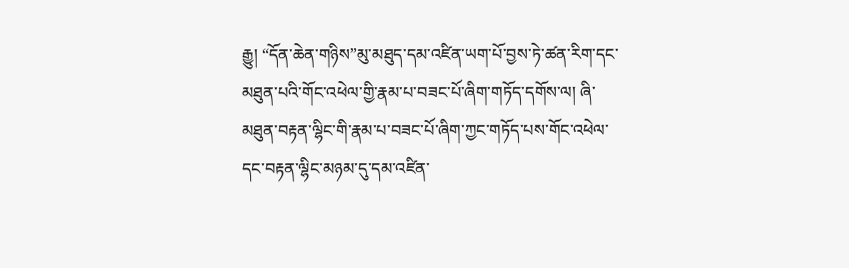རྒྱུ། “དོན་ཆེན་གཉིས”མུ་མཐུད་དམ་འཛིན་ཡག་པོ་བྱས་ཏེ་ཚན་རིག་དང་མཐུན་པའི་གོང་འཕེལ་གྱི་རྣམ་པ་བཟང་པོ་ཞིག་གཏོད་དགོས་ལ། ཞི་མཐུན་བརྟན་ལྷིང་གི་རྣམ་པ་བཟང་པོ་ཞིག་ཀྱང་གཏོད་པས་གོང་འཕེལ་དང་བརྟན་ལྷིང་མཉམ་དུ་དམ་འཛིན་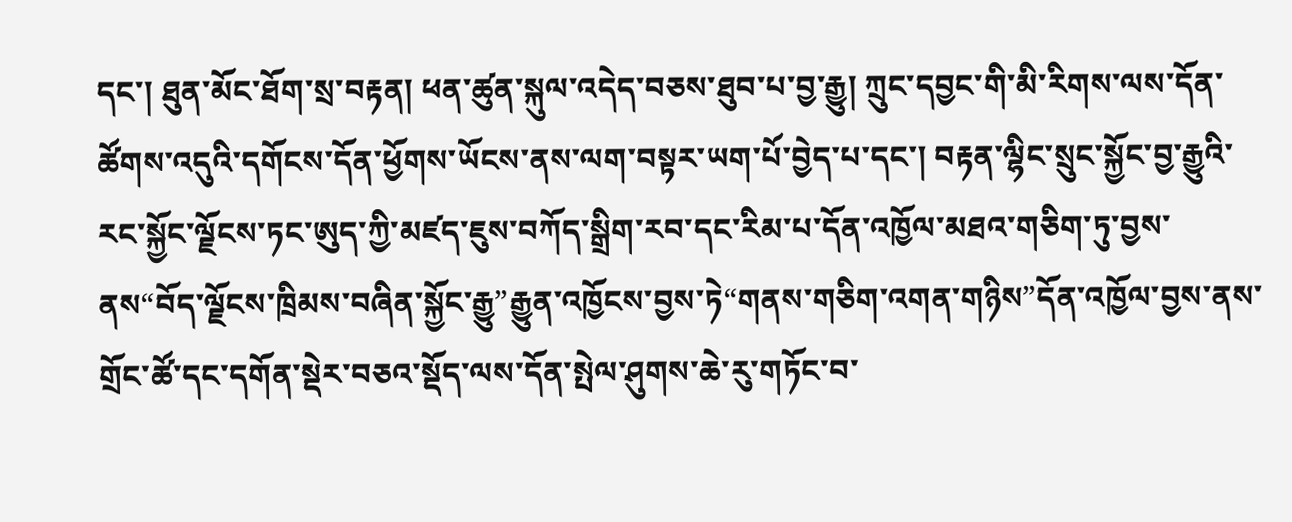དང་། ཐུན་མོང་ཐོག་སྲ་བརྟན། ཕན་ཚུན་སྐུལ་འདེད་བཅས་ཐུབ་པ་བྱ་རྒྱུ། ཀྲུང་དབྱང་གི་མི་རིགས་ལས་དོན་ཚོགས་འདུའི་དགོངས་དོན་ཕྱོགས་ཡོངས་ནས་ལག་བསྟར་ཡག་པོ་བྱེད་པ་དང་། བརྟན་ལྷིང་སྲུང་སྐྱོང་བྱ་རྒྱུའི་རང་སྐྱོང་ལྗོངས་ཏང་ཨུད་ཀྱི་མཛད་ཇུས་བཀོད་སྒྲིག་རབ་དང་རིམ་པ་དོན་འཁྱོལ་མཐའ་གཅིག་ཏུ་བྱས་ནས“བོད་ལྗོངས་ཁྲིམས་བཞིན་སྐྱོང་རྒྱུ”རྒྱུན་འཁྱོངས་བྱས་ཏེ“གནས་གཅིག་འགན་གཉིས”དོན་འཁྱོལ་བྱས་ནས་གྲོང་ཚོ་དང་དགོན་སྡེར་བཅའ་སྡོད་ལས་དོན་སྤེལ་ཤུགས་ཆེ་རུ་གཏོང་བ་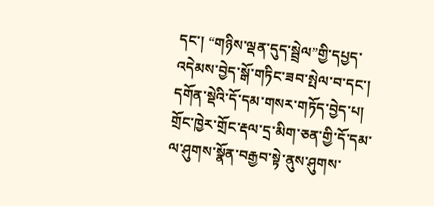དང་། “གཉིས་ལྡན་དུད་སྦྲེལ”གྱི་དཔྱད་འདེམས་བྱེད་སྒོ་གཏིང་ཟབ་སྤེལ་བ་དང་། དགོན་སྡེའི་དོ་དམ་གསར་གཏོད་བྱེད་པ། གྲོང་ཁྱེར་གྲོང་རྡལ་དྲ་མིག་ཅན་གྱི་དོ་དམ་ལ་ཤུགས་སྣོན་བརྒྱབ་སྟེ་ནུས་ཤུགས་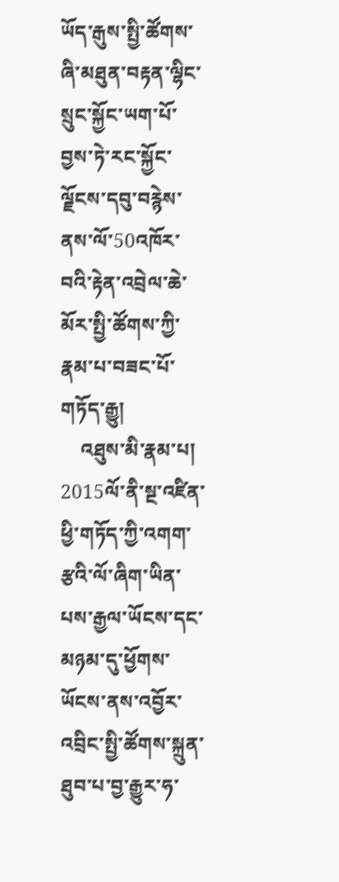ཡོད་རྒུས་སྤྱི་ཚོགས་ཞི་མཐུན་བརྟན་ལྷིང་སྲུང་སྐྱོང་ཡག་པོ་བྱས་ཏེ་རང་སྐྱོང་ལྗོངས་དབུ་བརྙེས་ནས་ལོ་50འཁོར་བའི་རྟེན་འབྲེལ་ཆེ་མོར་སྤྱི་ཚོགས་ཀྱི་རྣམ་པ་བཟང་པོ་གཏོད་རྒྱུ།
    འཐུས་མི་རྣམ་པ། 2015ལོ་ནི་སྔ་འཛིན་ཕྱི་གཏོད་ཀྱི་འགག་རྩའི་ལོ་ཞིག་ཡིན་པས་རྒྱལ་ཡོངས་དང་མཉམ་དུ་ཕྱོགས་ཡོངས་ནས་འབྱོར་འབྲིང་སྤྱི་ཚོགས་སྐྲུན་ཐུབ་པ་བྱ་རྒྱུར་ཧ་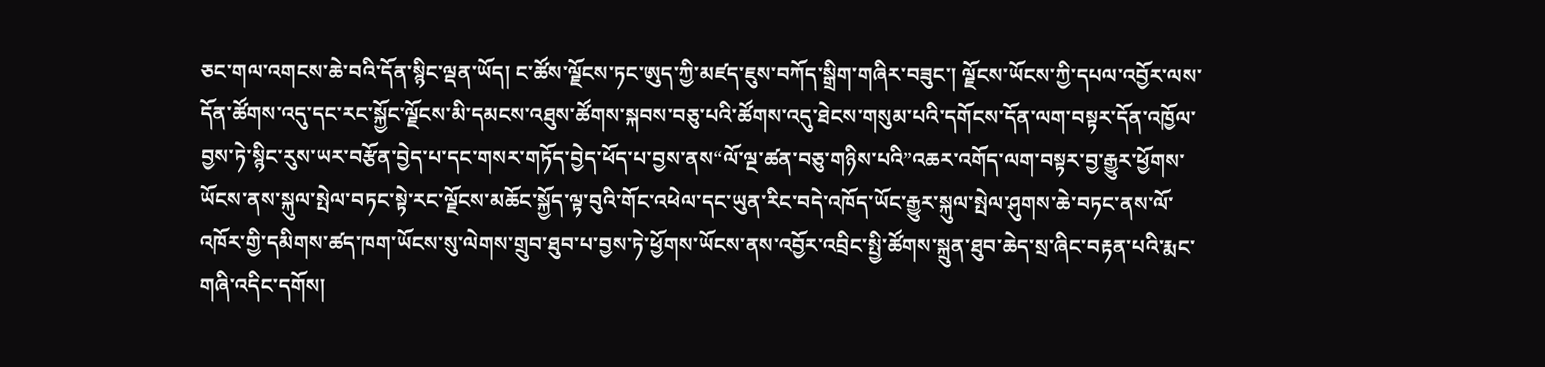ཅང་གལ་འགངས་ཆེ་བའི་དོན་སྙིང་ལྡན་ཡོད། ང་ཚོས་ལྗོངས་ཏང་ཨུད་ཀྱི་མཛད་ཇུས་བཀོད་སྒྲིག་གཞིར་བཟུང་། ལྗོངས་ཡོངས་ཀྱི་དཔལ་འབྱོར་ལས་དོན་ཚོགས་འདུ་དང་རང་སྐྱོང་ལྗོངས་མི་དམངས་འཐུས་ཚོགས་སྐབས་བཅུ་པའི་ཚོགས་འདུ་ཐེངས་གསུམ་པའི་དགོངས་དོན་ལག་བསྟར་དོན་འཁྱོལ་བྱས་ཏེ་སྙིང་རུས་ཡར་བརྩོན་བྱེད་པ་དང་གསར་གཏོད་བྱེད་ཕོད་པ་བྱས་ནས“ལོ་ལྔ་ཚན་བཅུ་གཉིས་པའི”འཆར་འགོད་ལག་བསྟར་བྱ་རྒྱུར་ཕྱོགས་ཡོངས་ནས་སྐུལ་སྤེལ་བཏང་སྟེ་རང་ལྗོངས་མཆོང་སྐྱོད་ལྟ་བུའི་གོང་འཕེལ་དང་ཡུན་རིང་བདེ་འཁོད་ཡོང་རྒྱུར་སྐུལ་སྤེལ་ཤུགས་ཆེ་བཏང་ནས་ལོ་འཁོར་གྱི་དམིགས་ཚད་ཁག་ཡོངས་སུ་ལེགས་གྲུབ་ཐུབ་པ་བྱས་ཏེ་ཕྱོགས་ཡོངས་ནས་འབྱོར་འབྲིང་སྤྱི་ཚོགས་སྐྲུན་ཐུབ་ཆེད་སྲ་ཞིང་བརྟན་པའི་རྨང་གཞི་འདིང་དགོས།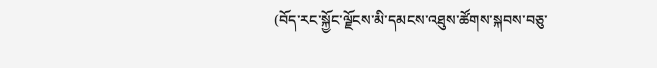(བོད་རང་སྐྱོང་ལྗོངས་མི་དམངས་འཐུས་ཚོགས་སྐབས་བཅུ་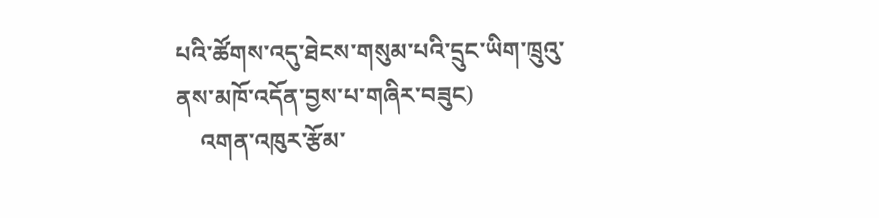པའི་ཚོགས་འདུ་ཐེངས་གསུམ་པའི་དྲུང་ཡིག་ཁྲུའུ་ནས་མཁོ་འདོན་བྱས་པ་གཞིར་བཟུང)
    འགན་འཁུར་རྩོམ་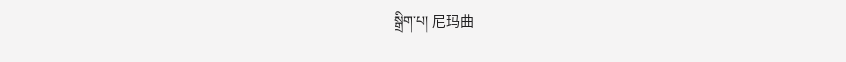སྒྲིག་པ། 尼玛曲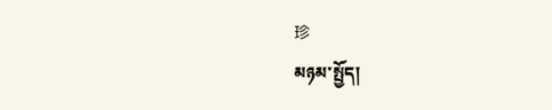珍
མཉམ་སྤྱོད།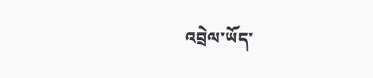འབྲེལ་ཡོད་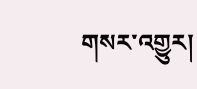གསར་འགྱུར།